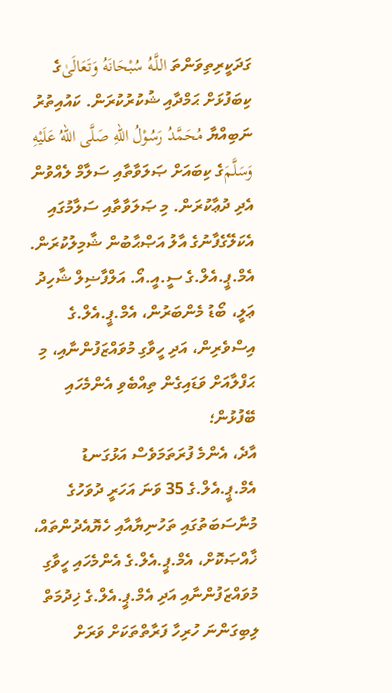ގަދަކީރިތިވަންތަ اللَّـهُ سُبْحَانَهُ وَتَعَالَىٰގެ ކިބަފުޅަށް ޙަމްދާއި ޝުކުރުކުރަން. ކައުއިތުރު ނަބިއްޔާ مُحَمَّدُ رَسُوْلُ اللهِ صَلَّى اللهُ عَلَيْهِ وَسَلَّمَގެ ކިބައަށް ޞަލަވާތާއި ސަލާމް ލެއްވުން އެދި ދުޢާކުރަން. މި ޞަލަވާތާއި ސަލާމުގައި އެކަލޭގެފާނުގެ އާލު އަޞްޙާބުން ޝާމިލުކުރަން.
އެމް.ޕީ.އެލް.ގެ ސީ.އީ.އޯ. އަލްފާޟިލް ޝާހިދު ޢަލީ، ބޯޑު މެންބަރުން، އެމް.ޕީ.އެލް.ގެ އިސްވެރިން، އަދި ހީވާގި މުވައްޒަފުންނާއި، މި ޙަފްލާއަށް ވަޑައިގެން ތިއްބެވި އެންމެހައި ބޭފުޅުން؛
އާދެ، އެންމެ ފުރަތަމަވެސް އަޅުގަނޑު އެމް.ޕީ.އެލް.ގެ 35 ވަނަ އަހަރީ ދުވަހުގެ މުނާސަބަތުގައި ތަހުނިޔާއާއި ހެޔޮއެދުންތައް، ޚާއްޞަކޮށް، އެމް.ޕީ.އެލް.ގެ އެންމެހައި ހީވާގި މުވައްޒަފުންނާއި އަދި އެމް.ޕީ.އެލް.ގެ ޚިދުމަތް ލިބިގަންނަ ހުރިހާ ފަރާތްތަކަށް ވަރަށް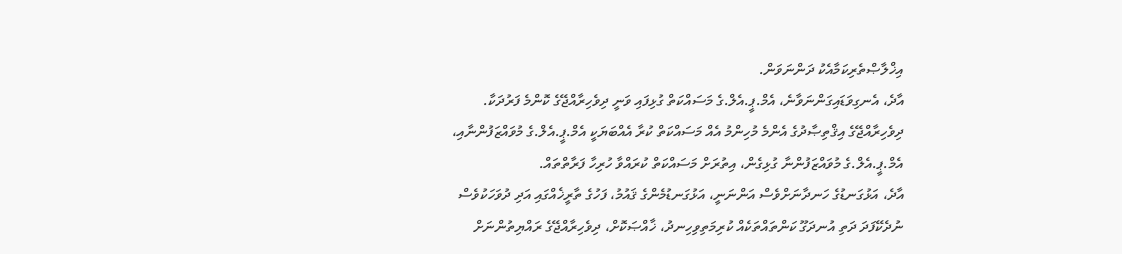އިޚްލާޞްތެރިކަމާއެކު ދަންނަވަން.
އާދެ، އެނގިވަޑައިގަންނަވާނެ، އެމް.ޕީ.އެލް.ގެ މަސައްކަތް ގުޅިފައި ވަނީ ދިވެހިރާއްޖޭގެ ކޮންމެ ފަރުދަކާ. ދިވެހިރާއްޖޭގެ އިޤްތިޞާދުގެ އެންމެ މުހިންމު އެއް މަސައްކަތް ކުރާ އެއްބަޔަކީ އެމް.ޕީ.އެލް.ގެ މުވައްޒަފުންނާއި، އެމް.ޕީ.އެލް.ގެ މުވައްޒަފުންނާ ގުޅިގެން، އިތުރަށް މަސައްކަތް ކުރައްވާ ހުރިހާ ފަރާތްތައް.
އާދެ، އަޅުގަނޑުގެ ހަނދާނަށްވެސް އަންނަނީ، އަޅުގަނޑުމެންގެ ޤައުމު، ފަހުގެ ތާރީޚެއްގައި އަދި ދުވަހަކުވެސް ނުދެކޭފަދަ ދަތި އުނދަގޫ ކަންތައްތަކެއް ކުރިމަތިވިހިނދު، ޚާއްޞަކޮށް، ދިވެހިރާއްޖޭގެ ރައްޔިތުންނަށް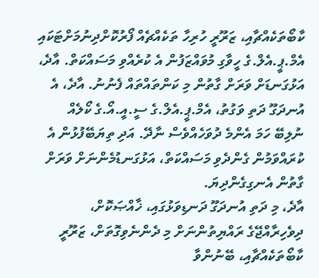ކާބޯތަކެއްޗާއި، ޒަރޫރީ ހުރިހާ ތަކެއްޗެއް ފޯރުކޮށްދިނުމަށްޓަކައި އެމް.ޕީ.އެލް.ގެ ހީވާގި މުވައްޒަފުން އެ ކުރެއްވި މަސައްކަތް. އާދެ، އަޅުގަނޑަށް ވަރަށް ގާތުން މި ކަންތައްތައް ފެނުނު. އާދެ، އެ އުނދަގޫ ދަތި ވަގުތު، އެމް.ޕީ.އެލް.ގެ ސީ.އީ.އޯ.ގެ ކޯލެއް ނުލިބޭ ހަމަ އެންމެ ދުވަހެއްވެސް ނާދޭ. އަދި ތިޔަބޭފުޅުން އެ ކުރައްވަމުން ގެންދެވި މަސައްކަތް، އަޅުގަނޑުމެންނަށް ވަރަށް ގާތުން އެނގިގެންދިޔަ.
އާދެ، މި ދަތި އުނދަގޫ ދަނޑިވަޅުގައި، ޚާއްޞަކޮށް، ދިވެހިރާއްޖޭގެ ރައްޔިތުންނަށް މި ދެންނެވިގޮތަށް، ޒަރޫރީ ކާބޯތަކެއްޗާއި، ބޭނުންވާ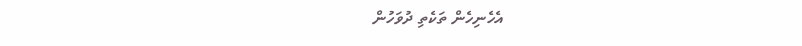އެހެނިހެން ތަކެތި ދުވަހުން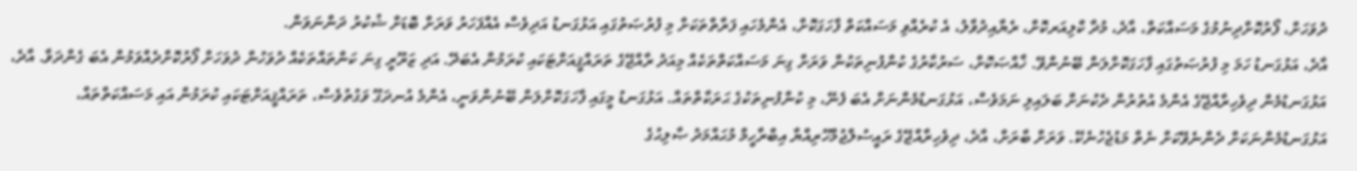ދުވަހަށް، ފޯރުކޮށްދިނުމުގެ މަސައްކަތް، އާދެ، މުދާ ކްލިއަރކޮށް، ރެޔާއިދުވާލު، އެ ކުރެއްވި މަސައްކަތް ފާހަގަކޮށް، އެންމެހައި ފަރާތްތަކަށް މި ފުރުޞަތުގައި އަޅުގަނޑު އަދިވެސް އެއްފަހަރު ވަރަށް ބޮޑަށް ޝުކުރު ދަންނަވަން.
އާދެ، އަޅުގަނޑު ހަމަ މި ފުރުޞަތުގައި ފާހަގަކޮށްލަން ބޭނުންވޭ. ޚާއްޞަކޮށް، ސަރުކާރުގެ ކުންފުނިތަކުން ވަރަށް ގިނަ މަސައްކަތްތަކެއް މިއަދު ރާއްޖޭގެ ތަރައްޤީއަށްޓަކައި ކުރަމުން އެބަދޭ. އަދި ޒަރޫރީ ގިނަ ކަންތައްތަކެއް ދުވަހުން ދުވަހަށް ފޯރުކޮށްދެއްވަމުން އެބަ ގެންދަވާ. އާދެ، އަޅުގަނޑުމެން ދިވެހިރާއްޖޭގެ އެންމެ އުތުރުން ދެކުނަށް ބަލައިލި ނަމަވެސް، އަޅުގަނޑުމެންނަށް އެބަ ފެނޭ، މި ކުންފުނިތަކުގެ ޙަރަކާތްތައް. އަޅުގަނޑު މީގައި ފާހަގަކޮށްލަން ބޭނުންވަނީ، އެންމެ އުނދަގޫ ވަގުތުވެސް، ތަރައްޤީއަށްޓަކައި ކުރަމުން އައި މަސައްކަތްތައް، އަޅުގަނޑުމެންނަކަށް ދެންނެވޭކަށް ނެތް މަޑުޖެހުނެކޭ. ވަރަށް ބާރަށް، އާދެ، ދިވެހިރާއްޖޭގެ ރައީސުލްޖުމްހޫރިއްޔާ އިބްރާހީމް މުޙައްމަދު ޞާލިޙުގެ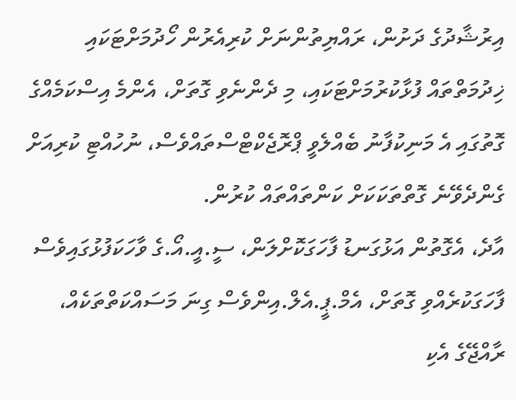އިރުޝާދުގެ ދަށުން، ރައްޔިތުންނަށް ކުރިއެރުން ހޯދުމަށްޓަކައި ޚިދުމަތްތައް ފުޅާކުރުމަށްޓަކައި، މި ދެންނެވި ގޮތަށް، އެންމެ އިސްކަމެއްގެ ގޮތުގައި އެ މަނިކުފާނު ބެއްލެވީ ޕްރޮޖެކްޓްސްތައްވެސް، ނުހުއްޓި ކުރިއަށް ގެންދެވޭނެ ގޮތްތަކަކަށް ކަންތައްތައް ކުރުން.
އާދެ، އެގޮތުން އަޅުގަނޑު ފާހަގަކޮށްލަން، ސީ.އީ.އޯ.ގެ ވާހަކަފުޅުގައިވެސް ފާހަގަކުރެއްވި ގޮތަށް، އެމް.ޕީ.އެލް.އިންވެސް ގިނަ މަސައްކަތްތަކެއް، ރާއްޖޭގެ އެކި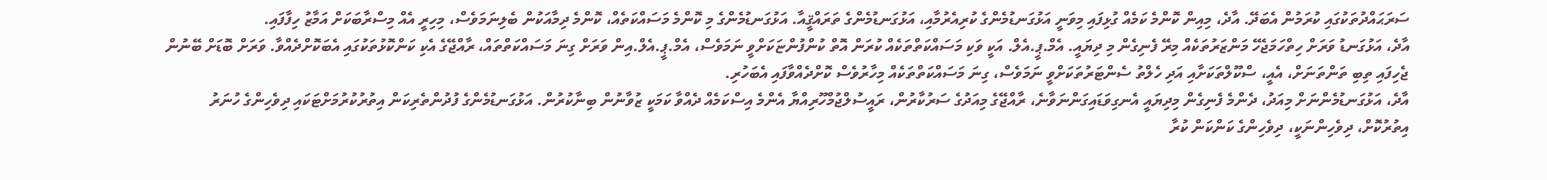ސަރަޙައްދުތަކުގައި ކުރަމުން އެބަދޭ. އާދެ، މިއިން ކޮންމެ ކަމެއް ގުޅިފައި މިވަނީ އަޅުގަނޑުމެންގެ ކުރިއެރުމާއި، އަޅުގަނޑުމެންގެ ތަރައްޤީއާ. އަޅުގަނޑުމެންގެ މި ކޮންމެ މަސައްކަތެއް، ކޮންމެ ދިމާއަކުން ބެލިނަމަވެސް، މިހިރީ އެއް މިސްރާބަކަށް އަމާޒު ހިފާފައި.
އާދެ، އަޅުގަނޑު ވަރަށް ހިތްހަމަޖެހޭ މަންޒަރުތަކެއް މިރޭ ފެނިގެން މި ދިޔައީ. އެމް.ޕީ.އެލް. އަކީ ވަކި މަސައްކަތްތަކެއް ކުރަން އޮތް ކުންފުންޏަކަށްވީ ނަމަވެސް، އެމް.ޕީ.އެލް.އިން ވަރަށް ގިނަ މަސައްކަތްތައް، ރާއްޖޭގެ އެކި ކަންކޮޅުތަކުގައި އެބަކޮށްދެއްވާ. ވަރަށް ބޮޑަށް ބޭނުން ޖެހިފައި ތިބި ތަންތަނަށް، އެއީ، ސްކޫލްތަކަށާއި އަދި ހެލްތު ސެންޓަރުތަކަށްވީ ނަމަވެސް، ގިނަ މަސައްކަތްތަކެއް މިހާރުވެސް ކޮށްދެއްވާފައި އެބަހުރި.
އާދެ، އަޅުގަނޑުމެންނަށް މިއަދު، ދެންމެ ފެނިގެން މިދިޔައީ އެނގިވަޑައިގަންނަވާނެ، ރާއްޖޭގެ މިއަދުގެ ސަރުކާރުން، ރައީސުލްޖުމްހޫރިއްޔާ އެންމެ އިސްކަމެއް ދެއްވާ ކަމަކީ ޒުވާނުން ބިނާކުރުން. އަޅުގަނޑުމެންގެ ފުދުންތެރިކަން އިތުރުކުރުމަށްޓަކައި ދިވެހިންގެ ހުނަރު އިތުރުކޮށް، ދިވެހިންނަކީ، ދިވެހިންގެ ކަންކަން ކުރާ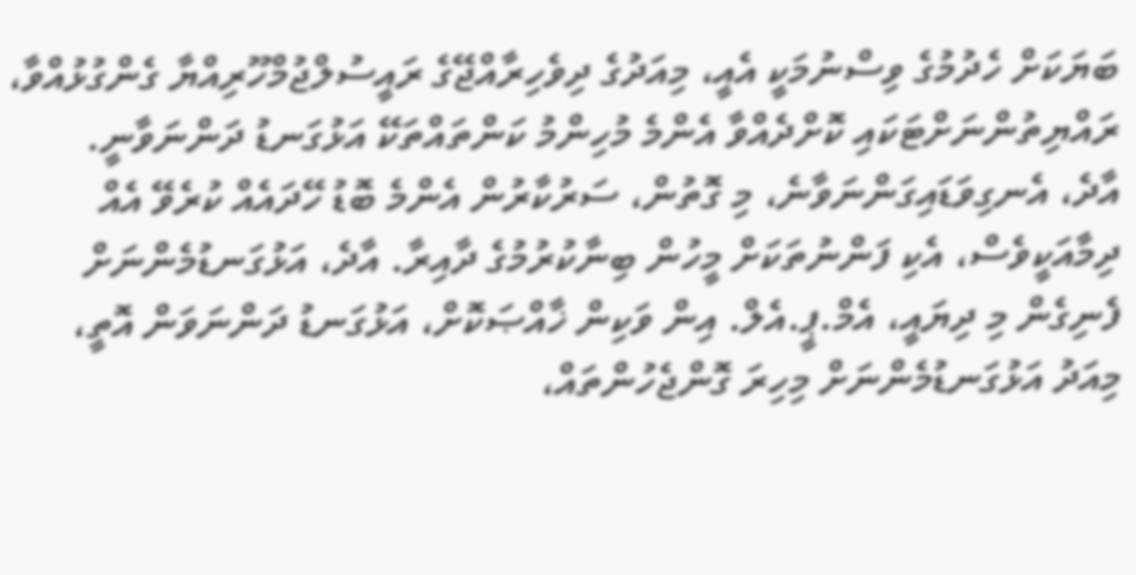ބަޔަކަށް ހެދުމުގެ ވިސްނުމަކީ އެއީ، މިއަދުގެ ދިވެހިރާއްޖޭގެ ރައީސުލްޖުމްހޫރިއްޔާ ގެންގުޅުއްވާ، ރައްޔިތުންނަށްޓަކައި ކޮށްދެއްވާ އެންމެ މުހިންމު ކަންތައްތަކޭ އަޅުގަނޑު ދަންނަވާނީ.
އާދެ، އެނގިވަޑައިގަންނަވާނެ، މި ގޮތުން، ސަރުކާރުން އެންމެ ބޮޑު ހޭދައެއް ކުރެވޭ އެއް ދިމާއަކީވެސް، އެކި ފަންނުތަކަށް މީހުން ބިނާކުރުމުގެ ދާއިރާ. އާދެ، އަޅުގަނޑުމެންނަށް ފެނިގެން މި ދިޔައީ، އެމް.ޕީ.އެލް. އިން ވަކިން ޚާއްޞަކޮށް، އަޅުގަނޑު ދަންނަވަން އޮތީ، މިއަދު އަޅުގަނޑުމެންނަށް މިހިރަ ގޮންޖެހުންތައް،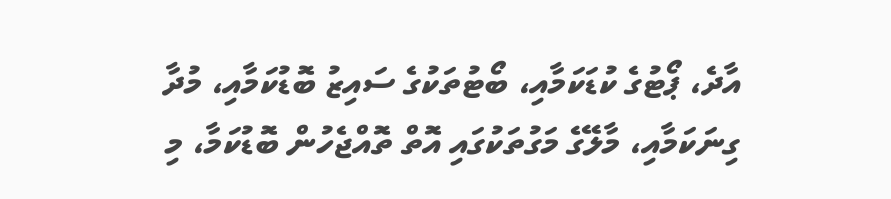އާދެ، ޕޯޓުގެ ކުޑަކަމާއި، ބޯޓުތަކުގެ ސައިޒު ބޮޑުކަމާއި، މުދާ ގިނަކަމާއި، މާލޭގެ މަގުތަކުގައި އޮތް ތޮއްޖެހުން ބޮޑުކަމާ، މި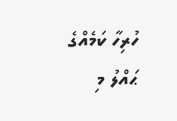ހުރިހާ ކަމެއްގެ ޙައްލު މި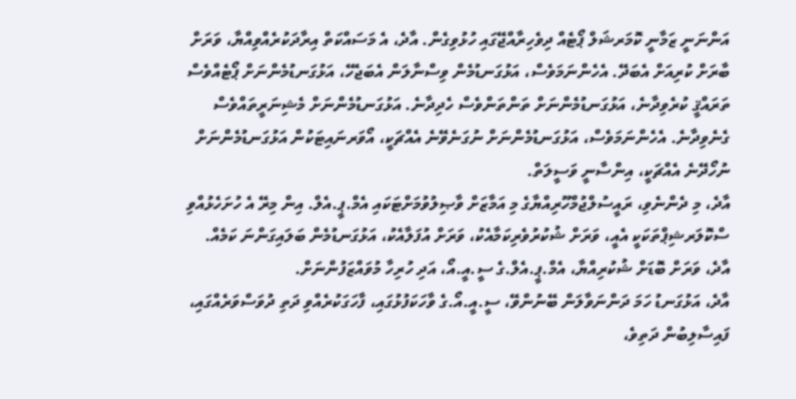އަންނަނީ ޒަމާނީ ކޮމަރޝަލް ޕޯޓެއް ދިވެހިރާއްޖޭގައި ހުޅުވިގެން. އާދެ، އެ މަސައްކަތް އިރާދަކުރެއްވިއްޔާ، ވަރަށް ބާރަށް ކުރިއަށް އެބަދޭ. އެހެންނަމަވެސް، އަޅުގަނޑުމެން ވިސްނާލަން އެބަޖެހޭ، އަޅުގަނޑުމެންނަށް ޕޯޓެއްވެސް ތަރައްޤީ ކުރެވިދާނެ، އަޅުގަނޑުމެންނަށް ތަންތަންވެސް ހެދިދާނެ. އަޅުގަނޑުމެންނަށް މެޝިނަރީތައްވެސް ގެނެވިދާނެ. އެހެންނަމަވެސް، އަޅުގަނޑުމެންނަށް ނުގަނެވޭނެ އެއްޗަކީ، އޯވަރނައިޓަކުން އަޅުގަނޑުމެންނަށް ނުހޯދޭނެ އެއްޗަކީ، އިންސާނީ ވަސީލަތް.
އާދެ، މި ދެންނެވި، ރައީސުލްޖުމްހޫރިއްޔާގެ މި އަމާޒަށް ވާޞިލުވުމަށްޓަކައި އެމް.ޕީ.އެލް. އިން މިރޭ އެ ހުށަހެޅުއްވި ސްކޮލަރޝިޕްތަކަކީ އެއީ، ވަރަށް ޝުކުރުވެރިކަމާއެކު، ވަރަށް އުފަލާއެކު، އަޅުގަނޑުމެން ބަލައިގަންނަ ކަމެއް. އާދެ، ވަރަށް ބޮޑަށް ޝުކުރިއްޔާ، އެމް.ޕީ.އެލް.ގެ ސީ.އީ.އޯ، އަދި ހުރިހާ މުވައްޒަފުންނަށް.
އާދެ، އަޅުގަނޑު ހަމަ ދަންނަވާލަން ބޭނުންވޭ، ސީ.އީ.އޯ.ގެ ވާހަކަފުޅުގައި، ފާހަގަކުރެއްވި ދަތި ދުވަސްވަރެއްގައި، ފައިސާލިބުން ދަތިވެ،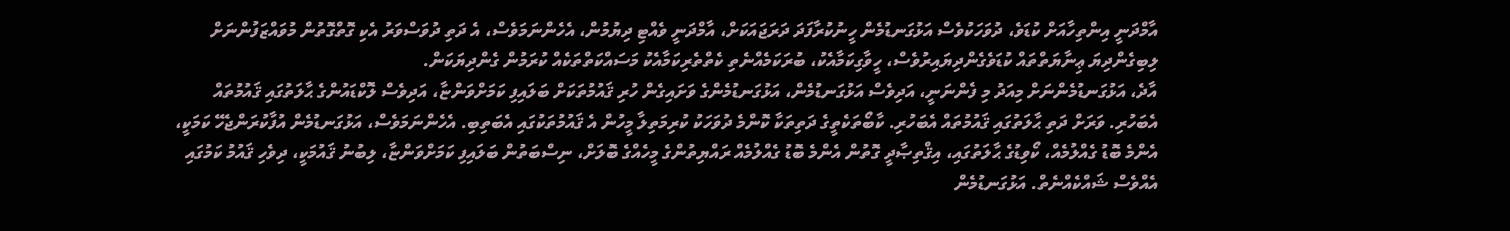އާމްދަނީ އިންތިހާއަށް ކުޑަވެ، ދުވަހަކުވެސް އަޅުގަނޑުމެން ހީނުކުރާފަދަ ދަރަޖައަކަށް، އާމްދަނީ ވެއްޓި ދިޔުމުން، އެހެންނަމަވެސް، އެ ދަތި ދުވަސްވަރު އެކި ގޮތްގޮތުން މުވައްޒަފުންނަށް ލިބިގެންދިޔަ ޢިނާޔަތްތައް ކުޑަވެގެންދިޔައިރުވެސް، ހީވާގިކަމާއެކު، ބުރަކަމެއްނެތި ކެތްތެރިކަމާއެކު މަސައްކަތްތަކެއް ކުރަމުން ގެންދިޔަކަން.
އާދެ، އަޅުގަނޑުމެންނަށް މިއަދު މި ފެންނަނީ، އަދިވެސް އަޅުގަނޑުމެން، އަޅުގަނޑުމެންގެ ވަށައިގެން ހުރި ޤައުމުތަކަށް ބަލައިފި ކަމަށްވަންޏާ، އަދިވެސް ލޮކްޑައުންގެ ޙާލަތުގައި ޤައުމުތައް އެބަހުރި. ވަރަށް ދަތި ޙާލަތުގައި ޤައުމުތައް އެބަހުރި. ކާބޯތަކެތީގެ ދަތިތަކާ ކޮންމެ ދުވަހަކު ކުރިމަތިލާ މީހުން އެ ޤައުމުތަކުގައި އެބަތިބި. އެހެންނަމަވެސް، އަޅުގަނޑުމެން އުފާކުރަންޖެހޭ ކަމަކީ، އެންމެ ބޮޑު ގެއްލުމެއް، ކޯވިޑުގެ ޙާލަތުގައި، އިޤްތިޞާދީ ގޮތުން އެންމެ ބޮޑު ގެއްލުމެއް ރައްޔިތުންގެ މީހެއްގެ ބޮލަށް، ނިސްބަތުން ބަލައިފި ކަމަށްވަންޏާ، ލިބުނު ޤައުމަކީ، ދިވެހި ޤައުމު ކަމުގައި އެއްވެސް ޝައްކެއްނެތް. އަޅުގަނޑުމެން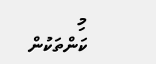މި ކަންތަކުން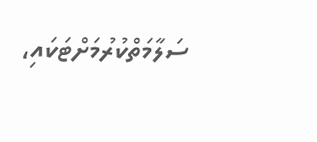ސަލާމަތްކުރުމަށްޓަކައި،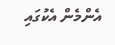އެންމެން އެކުގައި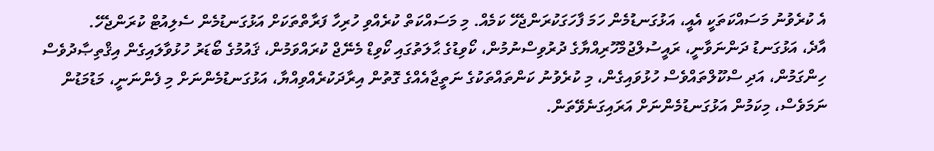އެ ކުރެވުނު މަސައްކަތަކީ އެއީ، އަޅުގަނޑުމެން ހަމަ ފާހަގަކުރަންޖެހޭ ކަމެއް. މި މަސައްކަތް ކުރެއްވި ހުރިހާ ފަރާތްތަކަށް އަޅުގަނޑުމެން ސެލިއުޓް ކުރަންޖެހޭ.
އާދެ، އަޅުގަނޑު ދަންނަވާނީ، ރައީސުލްޖުމްހޫރިއްޔާގެ ދުރުވިސްނުމުން، ކޯވިޑުގެ ޙާލަތުގައި ކޯވިޑް މެނޭޖް ކުރައްވަމުން، ޤައުމުގެ ބޯޑަރު ހުޅުވާލައިގެން އިޤްތިޞާދުވެސް ހިންގަމުން، އަދި ސްކޫލްތައްވެސް ހުޅުވައިގެން، މި ކުރެވުނު ކަންތައްތަކުގެ ނަތީޖާއެއްގެ ގޮތުން އިރާދަކުރެއްވިއްޔާ، އަޅުގަނޑުމެންނަށް މި ފެންނަނީ، މަޑުމަޑުން ނަމަވެސް، މިކަމުން އަޅުގަނޑުމެންނަށް އަރައިގަނެވޭތަން.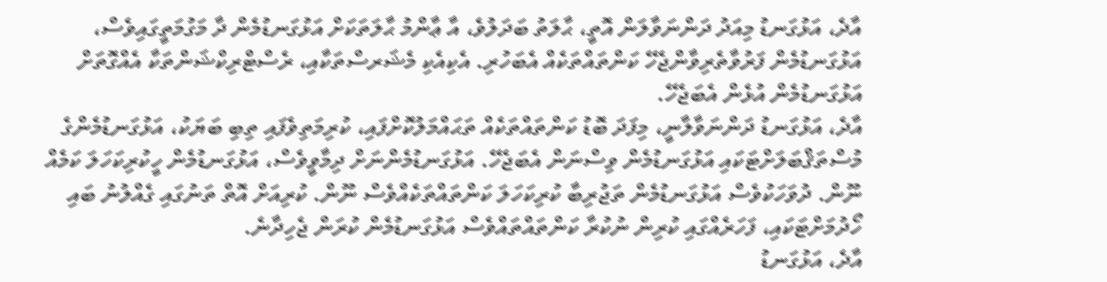އާދެ، އަޅުގަނޑު މިއަދު ދަންނަވާލަން އޮތީ، ޙާލަތު ބަދަލުވެ، އާ ޢާންމު ޙާލަތަކަށް އަޅުގަނޑުމެން ދާ މަގުމަތީގައިވެސް، އަޅުގަނޑުމެން ފަރުވާތެރިވާންޖެހޭ ކަންތައްތަކެއް އެބަހުރި. އެކިއެކި މެޝަރސްތަކާއި، ރެސްޓްރިކްޝަންތަކާ އެއްގޮތަށް އަޅުގަނޑުމެން އުޅެން އެބަޖެހޭ.
އާދެ، އަޅުގަނޑު ދަންނަވާލާނީ، މިފަދަ ބޮޑު ކަންތައްތަކެއް ތަޙައްމަލުކޮށްފައި، ކުރިމަތިވެފައި ތިބި ބަޔަކު، އަޅުގަނޑުމެންގެ މުސްތަޤްބަލަށްޓަކައި އަޅުގަނޑުމެން ވިސްނަން އެބަޖެހޭ. އަޅުގަނޑުމެންނަށް ދިމާވީވެސް، އަޅުގަނޑުމެން ހީކުރިކަހަލަ ކަމެއް ނޫން. ދުވަހަކުވެސް އަޅުގަނޑުމެން ތަޖުރިބާ ކުރިކަހަލަ ކަންތައްތަކެއްވެސް ނޫން. ކުރިއަށް އޮތް ތަނުގައި ގެއްލުނު ބައި ހޯދުމަށްޓަކައި، ފަހަރެއްގައި ކުރިން ނުކުރާ ކަންތައްތައްވެސް އަޅުގަނޑުމެން ކުރަން ޖެހިދާނެ.
އާދެ، އަޅުގަނޑު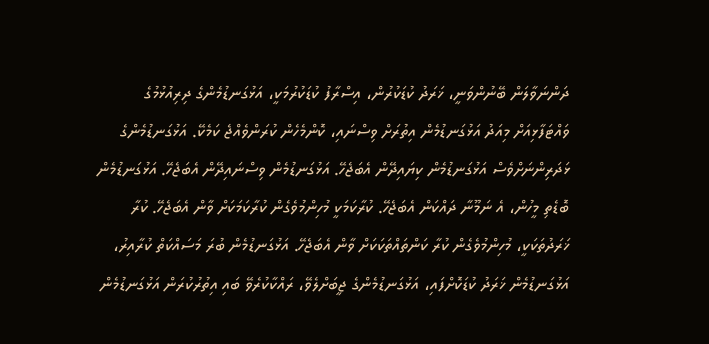ދަންނަވާލަން ބޭނުންވަނީ، ޚަރަދު ކުޑަކުރުން، އިސްރާފު ކުޑަކުރުމަކީ، އަޅުގަނޑުމެންގެ ދިރިއުޅުމުގެ ވައްޓަފާޅިއަށް މިއަދު އަޅުގަނޑުމެން އިތުރަށް ވިސްނައި، ކޮންމެހެން ކުރަންވެއްޖެ ކަމެކޭ. އަޅުގަނޑުމެންގެ ޅަދަރިންނަށްވެސް އަޅުގަނޑުމެން ކިޔައިދޭން އެބަޖެހޭ. އަޅުގަނޑުމެން ވިސްނައިދޭން އެބަޖެހޭ. އަޅުގަނޑުމެން ބޮޑެތި މީހުން، އެ ނަމޫނާ ދައްކަން އެބަޖެހޭ. ކުރާކަމަކީ މުހިންމުވެގެން ކުރާކަމަކަށް ވާން އެބަޖެހޭ. ކުރާ ޚަރަދުތަކަކީ، މުހިންމުވެގެން ކުރާ ކަންތައްތަކަކަށް ވާން އެބަޖެހޭ. އަޅުގަނޑުމެން ބުރަ މަސައްކަތް ކުރާއިރު، އަޅުގަނޑުމެން ޚަރަދު ކުޑަކޮށްފައި، އަޅުގަނޑުމެންގެ ޖީބަށްލެވޭ، ރައްކާކުރެވޭ ބައި އިތުރުކުރަން އަޅުގަނޑުމެން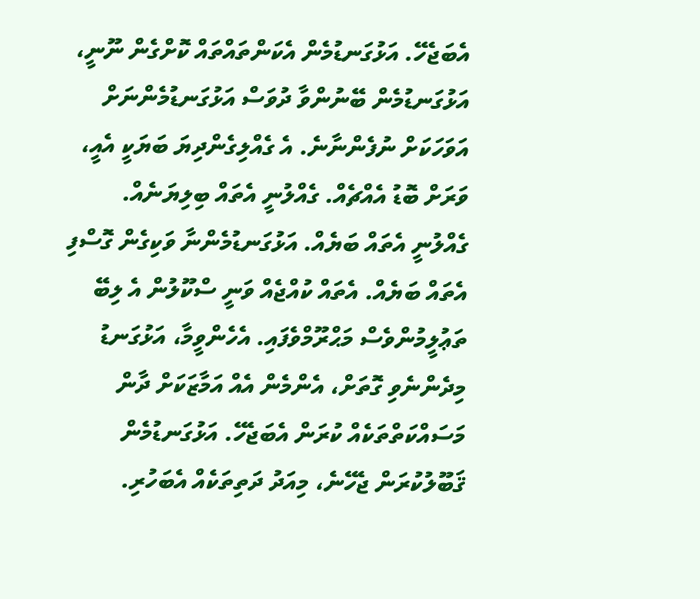އެބަޖެހޭ. އަޅުގަނޑުމެން އެކަންތައްތައް ކޮށްގެން ނޫނީ، އަޅުގަނޑުމެން ބޭނުންވާ ދުވަސް އަޅުގަނޑުމެންނަށް އަވަހަކަށް ނުފެންނާނެ. އެ ގެއްލިގެންދިޔަ ބަޔަކީ އެއީ، ވަރަށް ބޮޑު އެއްޗެއް. ގެއްލުނީ އެތައް ބިލިޔަނެއް. ގެއްލުނީ އެތައް ބަޔެއް. އަޅުގަނޑުމެންނާ ވަކިގެން ގޮސްފި އެތައް ބަޔެއް. އެތައް ކުއްޖެއް ވަނީ ސްކޫލުން އެ ލިބޭ ތަޢުލީމުންވެސް މަޙްރޫމްވެފައި. އެހެންވީމާ، އަޅުގަނޑު މިދެންނެވި ގޮތަށް، އެންމެން އެއް އަމާޒަކަށް ދާން މަސައްކަތްތަކެއް ކުރަން އެބަޖެހޭ. އަޅުގަނޑުމެން ޤަބޫލުކުރަން ޖެހޭނެ، މިއަދު ދަތިތަކެއް އެބަހުރި.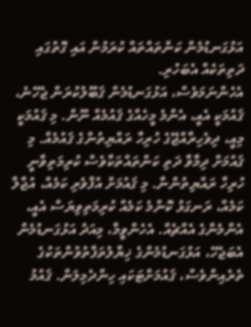އަޅުގަނޑުމެން ކަންތައްތައް ކުރަމުން އައި ގޮތުގައި ދަތިތަކެއް އެބަހުރި.
އެހެންނަމަވެސް، އަޅުގަނޑުމެން ޤަބޫލުކުރަން ޖެހޭނެ، ޤައުމަކީ އެއީ، އެންމެ މީހެއްގެ ޤައުމެއް ނޫން. މި ޤައުމަކީ މިއީ، ދިވެހިރާއްޖޭގެ ހުރިހާ ރައްޔިތުންގެ ޤައުމެއް. މި ޤައުމަށް ދިމާވާ ދަތި ކަންތައްތަކާވެސް ކުރިމަތިވާނީ ހުރިހާ ރައްޔިތުންނާ. މި ޤައުމަށް އުފާވެރި ކަމެއް، އުޖާލާ ކަމެއް، ރަނގަޅު ކޮންމެ ކަމެއް ކުރިމަތިވިޔަސް އެއީ، އެންމެންގެ އެއްޗެއް. އެހެންވީމާ، މިއަދު އަޅުގަނޑުމެން އެބަޖެހޭ، އަޅުގަނޑުމެންގެ ޚިޔާލުތަފާތުވުންތަކުގެ ތެރެއިންވެސް، ޤައުމަށްޓަކައި ހިންދެމިލަން. ޤައުމު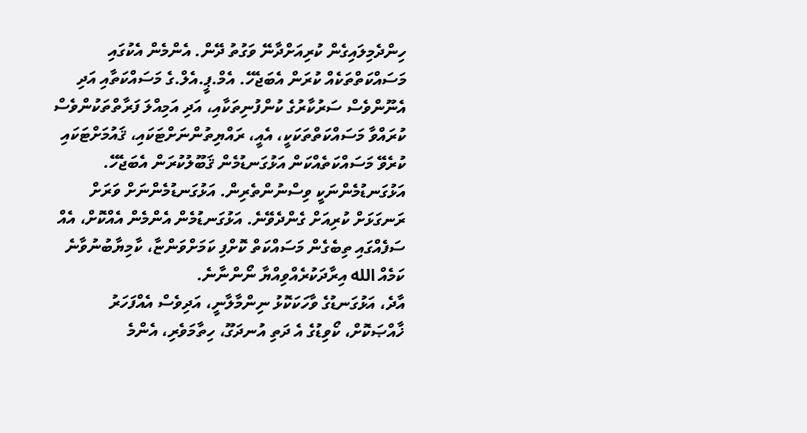ހިންދެމިލައިގެން ކުރިއަށްދާނޭ ވަގުތު ދޭން. އެންމެން އެކުގައި މަސައްކަތްތަކެއް ކުރަން އެބަޖެހޭ. އެމް.ޕީ.އެލް.ގެ މަސައްކަތާއި އަދި އެނޫންވެސް ސަރުކާރުގެ ކުންފުނިތަކާއި، އަދި އަމިއްލަ ފަރާތްތަކުންވެސް ކުރައްވާ މަސައްކަތްތަކަކީ، އެއީ، ރައްޔިތުންނަށްޓަކައި، ޤައުމަށްޓަކައި ކުރެވޭ މަސައްކަތެއްކަން އަޅުގަނޑުމެން ޤަބޫލުކުރަން އެބަޖެހޭ. އަޅުގަނޑުމެންނަކީ ވިސްނުންތެރިން. އަޅުގަނޑުމެންނަށް ވަރަށް ރަނގަޅަށް ކުރިއަށް ގެންދެވޭނެ. އަޅުގަނޑުމެން އެންމެން އެއްކޮށް، އެއް ސަފެއްގައި ތިބެގެން މަސައްކަތް ކޮށްފި ކަމަށްވަންޏާ، ކާމިޔާބުނުވާނެ ކަމެއް الله އިރާދަކުރެއްވިއްޔާ ނޯންނާނެ.
އާދެ، އަޅުގަނޑުގެ ވާހަކަކޮޅު ނިންމާލާނީ، އަދިވެސް އެއްފަހަރު ޚާއްޞަކޮށް، ކޯވިޑުގެ އެ ދަތި އުނދަގޫ، ހިތާމަވެރި، އެންމެ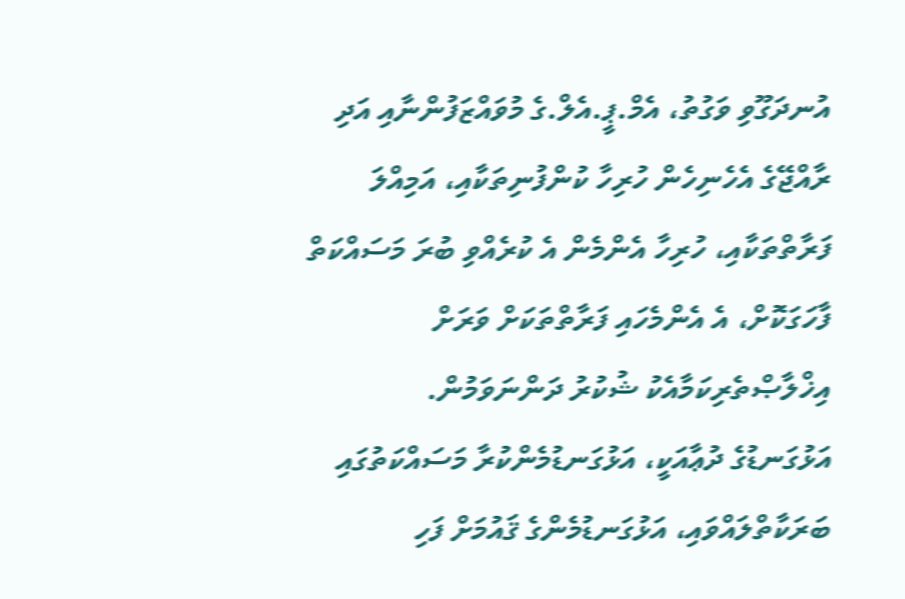އުނދަގޫވި ވަގުތު، އެމް.ޕީ.އެލް.ގެ މުވައްޒަފުންނާއި އަދި ރާއްޖޭގެ އެހެނިހެން ހުރިހާ ކުންފުނިތަކާއި، އަމިއްލަ ފަރާތްތަކާއި، ހުރިހާ އެންމެން އެ ކުރެއްވި ބުރަ މަސައްކަތް ފާހަގަކޮށް، އެ އެންމެހައި ފަރާތްތަކަށް ވަރަށް އިޚްލާޞްތެރިކަމާއެކު ޝުކުރު ދަންނަވަމުން.
އަޅުގަނޑުގެ ދުޢާއަކީ، އަޅުގަނޑުމެންކުރާ މަސައްކަތުގައި ބަރަކާތްލައްވައި، އަޅުގަނޑުމެންގެ ޤައުމަށް ފަހި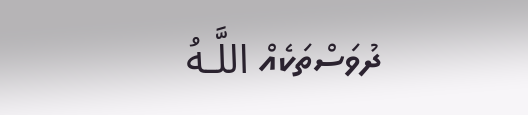ދުވަސްތަކެއް اللَّـهُ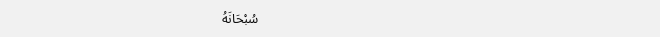سُبْحَانَهُ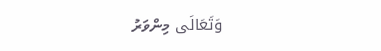وَتَعَالَى މިންވަރު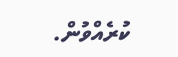ކުރެއްވުން.